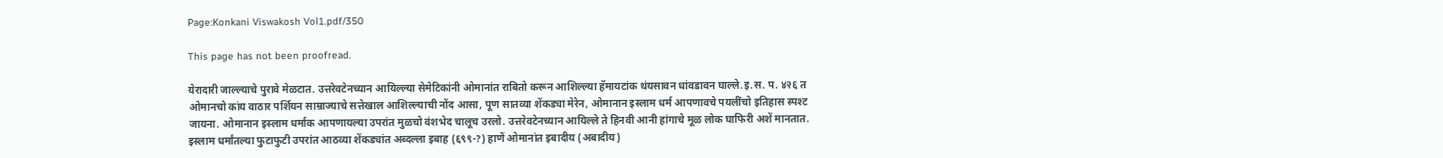Page:Konkani Viswakosh Vol1.pdf/350

This page has not been proofread.

येरादारी जाल्ल्याचे पुरावे मेळटात. उत्तरेवटेनच्यान आयिल्ल्या सेमेटिकांनी ओमानांत राबितो करून आशिल्ल्या हॅमायटांक थंयसावन धांवडावन घाल्ले.इ.स. प. ४२६ त ओमानचो कांय वाठार पर्शियन साम्राज्याचे सत्तेखाल आशिल्ल्याची नोंद आसा, पूण सातव्या शेंकड्या मेरेन, ओमानान इस्लाम धर्म आपणावचे पयलींचो इतिहास स्पश्ट जायना. ओमानान इस्लाम धर्माक आपणायल्या उपरांत मुळचो वंशभेद चालूच उरलो. उत्तरेवटेनच्यान आयिल्ले ते हिनवी आनी हांगाचे मूळ लोक घाफिरी अशें मानतात. इस्लाम धर्मांतल्या फुटाफुटी उपरांत आठव्या शेंकड्यांत अब्दल्ला इबाह (६९९-?) हाणें ओमानांत इबादीय (अबादीय)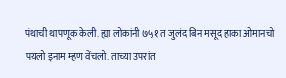पंथाची थापणूक केली. ह्या लोकांनी ७५१ त जुलंद बिन मसूद हाका ओमानचो पयलो इनाम म्हण वेंचलो. ताच्या उपरांत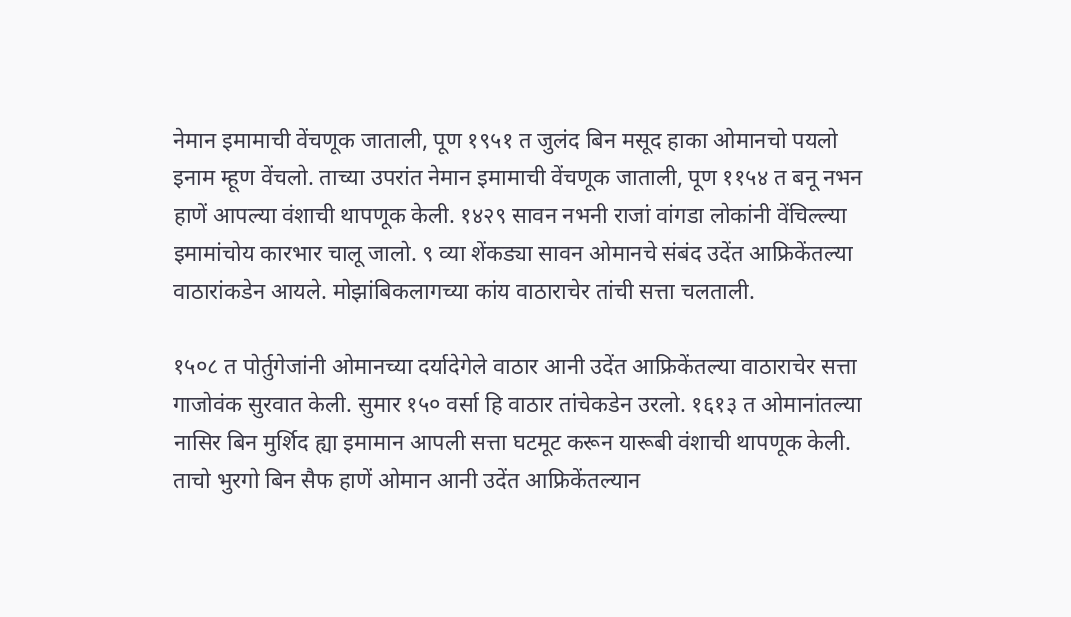नेमान इमामाची वेंचणूक जाताली, पूण १९५१ त जुलंद बिन मसूद हाका ओमानचो पयलो इनाम म्हूण वेंचलो. ताच्या उपरांत नेमान इमामाची वेंचणूक जाताली, पूण ११५४ त बनू नभन हाणें आपल्या वंशाची थापणूक केली. १४२९ सावन नभनी राजां वांगडा लोकांनी वेंचिल्ल्या इमामांचोय कारभार चालू जालो. ९ व्या शेंकड्या सावन ओमानचे संबंद उदेंत आफ्रिकेंतल्या वाठारांकडेन आयले. मोझांबिकलागच्या कांय वाठाराचेर तांची सत्ता चलताली.

१५०८ त पोर्तुगेजांनी ओमानच्या दर्यादेगेले वाठार आनी उदेंत आफ्रिकेंतल्या वाठाराचेर सत्ता गाजोवंक सुरवात केली. सुमार १५० वर्सा हि वाठार तांचेकडेन उरलो. १६१३ त ओमानांतल्या नासिर बिन मुर्शिद ह्या इमामान आपली सत्ता घटमूट करून यारूबी वंशाची थापणूक केली. ताचो भुरगो बिन सैफ हाणें ओमान आनी उदेंत आफ्रिकेंतल्यान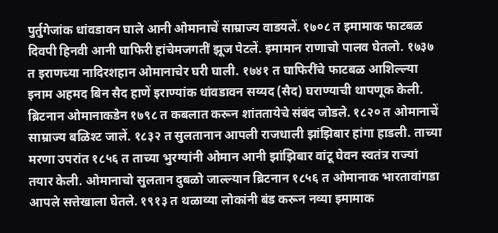पुर्तुगेजांक धांवडावन घाले आनी ओमानाचें साम्राज्य वाडयलें. १७०८ त इमामाक फाटबळ दिवपी हिनवी आनी घाफिरी हांचेमजगतीं झूज पेटलें. इमामान राणाचो पालव घेतलो. १७३७ त इराणच्या नादिरशहान ओमानाचेर घरी घाली. १७४१ त घाफिरींचे फाटबळ आशिल्ल्या इनाम अहमद बिन सैद हाणें इराण्यांक धांवडावन सय्यद (सैद) घराण्याची थापणूक केली. ब्रिटनान ओमानाकडेन १७९८ त कबलात करून शांततायेचे संबंद जोडले. १८२० त ओमानाचें साम्राज्य बळिश्ट जालें. १८३२ त सुलतानान आपली राजधाली झांझिबार हांगा हाडली. ताच्या मरणा उपरांत १८५६ त ताच्या भुरग्यांनी ओमान आनी झांझिबार वांटू घेवन स्वतंत्र राज्यां तयार केली. ओमानाचो सुलतान दुबळो जाल्ल्यान ब्रिटनान १८५६ त ओमानाक भारतावांगडा आपले सत्तेखाला घेतले. १९१३ त थळाव्या लोकांनी बंड करून नव्या इमामाक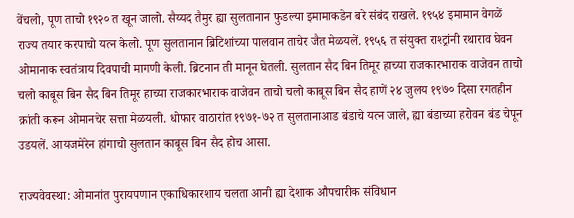वेंचलो, पूण ताचो १९२० त खून जालो. सैय्यद तैमुर ह्या सुलतानान फुडल्या इमामाकडेन बरे संबंद राखले. १९५४ इमामान वेगळें राज्य तयार करपाचो यत्न केलो. पूण सुलतानान ब्रिटिशांच्या पालवान ताचेर जैत मेळयलें. १९५६ त संयुक्त राश्ट्रांनी रथाराव घेवन ओमानाक स्वतंत्राय दिवपाची मागणी केली. ब्रिटनान ती मानून घेतली. सुलतान सैद बिन तिमूर हाच्या राजकारभाराक वाजेवन ताचो चलो काबूस बिन सैद बिन तिमूर हाच्या राजकारभाराक वाजेवन ताचो चलो काबूस बिन सैद हाणें २४ जुलय १९७० दिसा रगतहीन क्रांती करून ओमानचेर सत्ता मेळयली. धोफार वाठारांत १९७१-७२ त सुलतानाआड बंडाचे यत्न जाले, ह्या बंडाच्या हरोवन बंड चेपून उडयलें. आयजमेरेन हांगाचो सुलतान काबूस बिन सैद होच आसा.

राज्यवेवस्था: ओमानांत पुरायपणान एकाधिकारशाय चलता आनी ह्या देशाक औपचारीक संविधान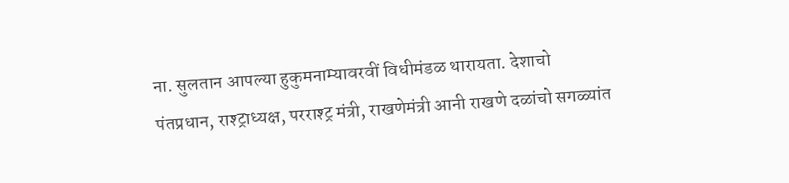ना. सुलतान आपल्या हुकुमनाम्यावरवीं विधीमंडळ थारायता. देशाचो पंतप्रधान, राश्ट्राध्यक्ष, परराश्ट्र मंत्री, राखणेमंत्री आनी राखणे दळांचो सगळ्यांत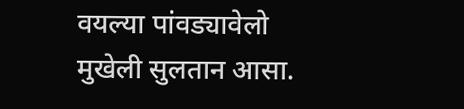वयल्या पांवड्यावेलो मुखेली सुलतान आसा.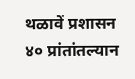थळावें प्रशासन ४० प्रांतांतल्यान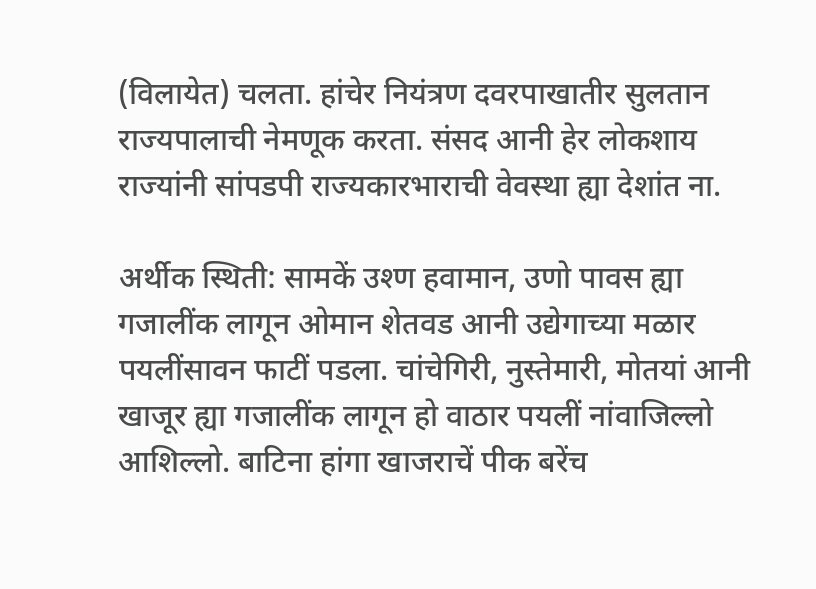(विलायेत) चलता. हांचेर नियंत्रण दवरपाखातीर सुलतान राज्यपालाची नेमणूक करता. संसद आनी हेर लोकशाय राज्यांनी सांपडपी राज्यकारभाराची वेवस्था ह्या देशांत ना.

अर्थीक स्थिती: सामकें उश्ण हवामान, उणो पावस ह्या गजालींक लागून ओमान शेतवड आनी उद्येगाच्या मळार पयलींसावन फाटीं पडला. चांचेगिरी, नुस्तेमारी, मोतयां आनी खाजूर ह्या गजालींक लागून हो वाठार पयलीं नांवाजिल्लो आशिल्लो. बाटिना हांगा खाजराचें पीक बरेंच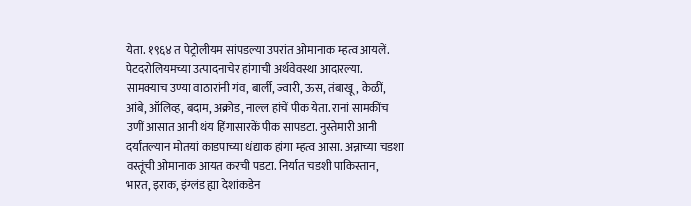येता. १९६४ त पेट्रोलीयम सांपडल्या उपरांत ओमानाक म्हत्व आयलें. पेटदरोलियमच्या उत्पादनाचेर हांगाची अर्थवेवस्था आदारल्या. सामक्याच उण्या वाठारांनी गंव, बार्ली, ज्वारी, ऊस, तंबाखू, केळीं, आंबे, ऑलिव्ह, बदाम, अक्रोड, नाल्ल हांचें पीक येता. रानां सामकींच उणीं आसात आनी थंय हिंगासारकें पीक सापडटा. नुस्तेमारी आनी दर्यांतल्यान मोतयां काडपाच्या धंद्याक हांगा म्हत्व आसा. अन्नाच्या चडशा वस्तूंची ओमानाक आयत करची पडटा. निर्यात चडशी पाकिस्तान, भारत, इराक, इंग्लंड ह्या देशांकडेन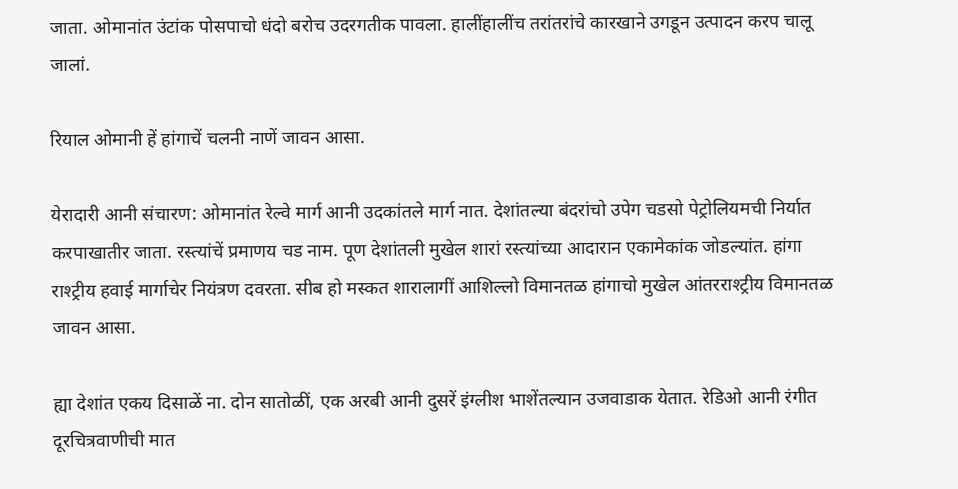जाता. ओमानांत उंटांक पोसपाचो धंदो बरोच उदरगतीक पावला. हालींहालींच तरांतरांचे कारखाने उगडून उत्पादन करप चालू जालां.

रियाल ओमानी हें हांगाचें चलनी नाणें जावन आसा.

येरादारी आनी संचारण: ओमानांत रेल्वे मार्ग आनी उदकांतले मार्ग नात. देशांतल्या बंदरांचो उपेग चडसो पेट्रोलियमची निर्यात करपाखातीर जाता. रस्त्यांचें प्रमाणय चड नाम. पूण देशांतली मुखेल शारां रस्त्यांच्या आदारान एकामेकांक जोडल्यांत. हांगा राश्ट्रीय हवाई मार्गाचेर नियंत्रण दवरता. सीब हो मस्कत शारालागीं आशिल्लो विमानतळ हांगाचो मुखेल आंतरराश्ट्रीय विमानतळ जावन आसा.

ह्या देशांत एकय दिसाळें ना. दोन सातोळीं, एक अरबी आनी दुसरें इंग्लीश भाशेंतल्यान उजवाडाक येतात. रेडिओ आनी रंगीत दूरचित्रवाणीची मात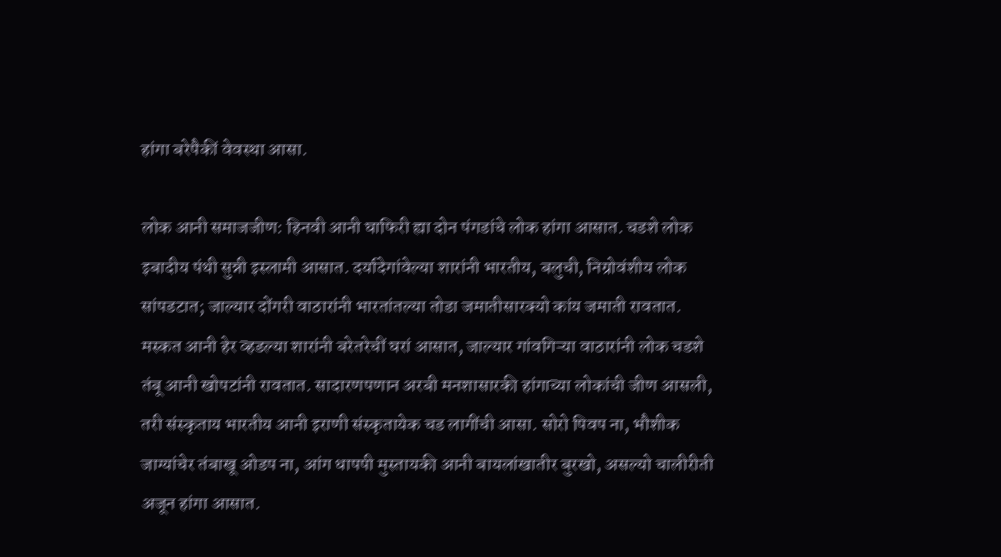हांगा बरेपैकीं वेवस्था आसा.

लोक आनी समाजजीण: हिनवी आनी घाफिरी ह्या दोन पंगडांचे लोक हांगा आसात. चडशे लोक इबादीय पंथी सुन्नी इस्लामी आसात. दर्यादेगांवेल्या शारांनी भारतीय, बलुची, निग्रोवंशीय लोक सांपडटात; जाल्यार दोंगरी वाठारांनी भारतांतल्या तोडा जमातीसारक्यो कांय जमाती रावतात. मस्कत आनी हेर व्हडल्या शारांनी बरेतरेचीं घरां आसात, जाल्यार गांवगिऱ्या वाठारांनी लोक चडशे तंबू आनी खोपटांनी रावतात. सादारणपणान अरबी मनशासारकी हांगाच्या लोकांची जीण आसली, तरी संस्कृताय भारतीय आनी इराणी संस्कृतायेक चड लागींची आसा. सोरो पिवप ना, भौशीक जाग्यांचेर तंबाखू ओडप ना, आंग धापपी मुस्तायकी आनी बायलांखातीर बुरखो, असल्यो चालीरीती अजून हांगा आसात.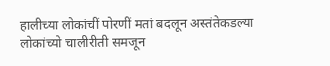हालीच्या लोकांचीं पोरणीं मतां बदलून अस्तंतेकडल्या लोकांच्यो चालीरीती समजून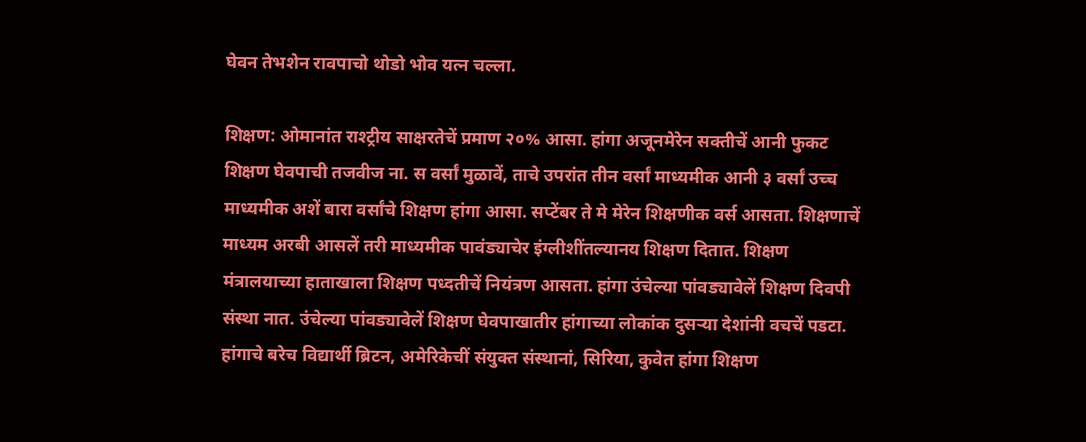घेवन तेभशेन रावपाचो थोडो भोव यत्न चल्ला.

शिक्षण: ओमानांत राश्ट्रीय साक्षरतेचें प्रमाण २०% आसा. हांगा अजूनमेरेन सक्तीचें आनी फुकट शिक्षण घेवपाची तजवीज ना. स वर्सां मुळावें, ताचे उपरांत तीन वर्सां माध्यमीक आनी ३ वर्सां उच्च माध्यमीक अशें बारा वर्सांचे शिक्षण हांगा आसा. सप्टेंबर ते मे मेरेन शिक्षणीक वर्स आसता. शिक्षणाचें माध्यम अरबी आसलें तरी माध्यमीक पावंड्याचेर इंग्लीशींतल्यानय शिक्षण दितात. शिक्षण मंत्रालयाच्या हाताखाला शिक्षण पध्दतीचें नियंत्रण आसता. हांगा उंचेल्या पांवड्यावेलें शिक्षण दिवपी संस्था नात. उंचेल्या पांवड्यावेलें शिक्षण घेवपाखातीर हांगाच्या लोकांक दुसऱ्या देशांनी वचचें पडटा. हांगाचे बरेच विद्यार्थी ब्रिटन, अमेरिकेचीं संयुक्त संस्थानां, सिरिया, कुवेत हांगा शिक्षण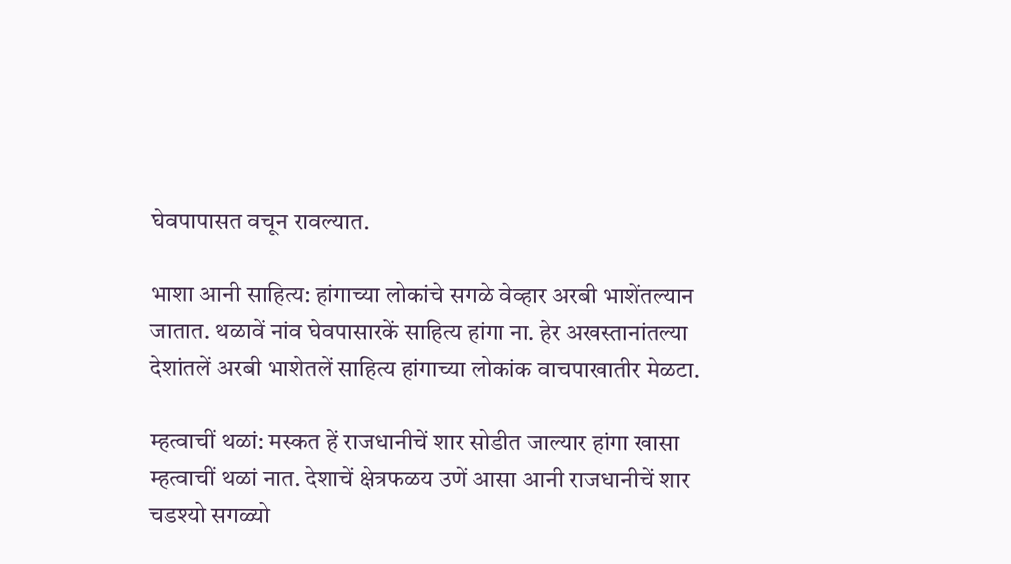घेवपापासत वचून रावल्यात.

भाशा आनी साहित्य: हांगाच्या लोकांचे सगळे वेव्हार अरबी भाशेंतल्यान जातात. थळावें नांव घेवपासारकें साहित्य हांगा ना. हेर अखस्तानांतल्या देशांतलें अरबी भाशेतलें साहित्य हांगाच्या लोकांक वाचपाखातीर मेळटा.

म्हत्वाचीं थळां: मस्कत हें राजधानीचें शार सोडीत जाल्यार हांगा खासा म्हत्वाचीं थळां नात. देशाचें क्षेत्रफळय उणें आसा आनी राजधानीचें शार चडश्यो सगळ्यो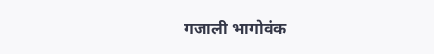गजाली भागोवंक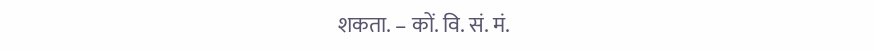शकता. – कों. वि. सं. मं.